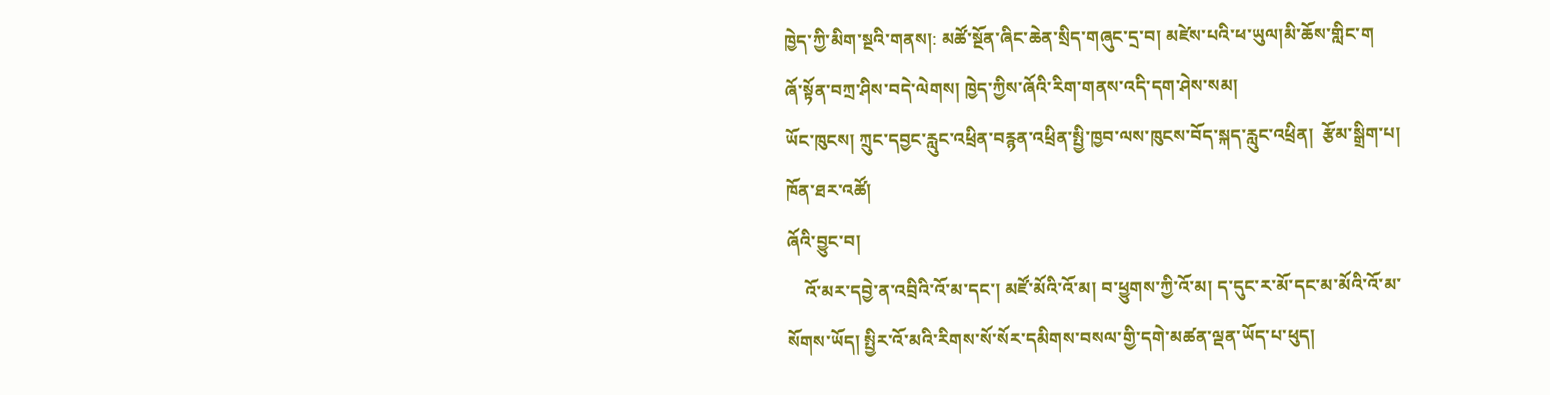ཁྱེད་ཀྱི་མིག་སྔའི་གནས།: མཚོ་སྔོན་ཞིང་ཆེན་སྲིད་གཞུང་དྲ་བ། མཛེས་པའི་ཕ་ཡུལ།མི་ཆོས་གླིང་ག
ཞོ་སྟོན་བཀྲ་ཤིས་བདེ་ལེགས། ཁྱེད་ཀྱིས་ཞོའི་རིག་གནས་འདི་དག་ཤེས་སམ།
ཡོང་ཁུངས། ཀྲུང་དབྱང་རླུང་འཕྲིན་བརྙན་འཕྲིན་སྤྱི་ཁྱབ་ལས་ཁུངས་བོད་སྐད་རླུང་འཕྲིན།  རྩོམ་སྒྲིག་པ། ཁོན་ཐར་འཚོ།
ཞོའི་བྱུང་བ།
    འོ་མར་དབྱེ་ན་འབྲིའི་འོ་མ་དང་། མཛོ་མོའི་འོ་མ། བ་ཕྱུགས་ཀྱི་འོ་མ། ད་དུང་ར་མོ་དང་མ་མོའི་འོ་མ་སོགས་ཡོད། སྤྱིར་འོ་མའི་རིགས་སོ་སོར་དམིགས་བསལ་གྱི་དགེ་མཚན་ལྡན་ཡོད་པ་ཕུད།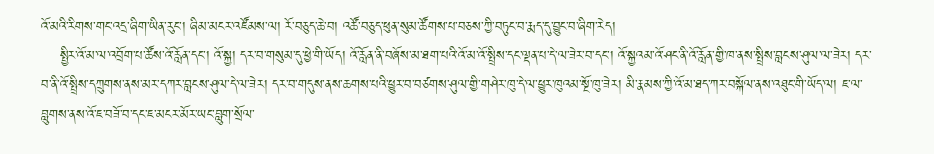འོ་མའི་རིགས་གང་འདྲ་ཞིག་ཡིན་རུང་། ཞིམ་མངར་འཛོམས་ལ། རོ་བཅུད་ཆེ་བ། འཚོ་བཅུད་ཕུན་སུམ་ཚོགས་པ་བཅས་ཀྱི་བཏུང་བ་རྨད་དུ་བྱུང་བ་ཞིག་རེད།
    སྤྱིར་འོ་མ་ལ་འབྲོག་པ་ཚོས་འོ་རློན་དང་། འོ་སྐྱ། དར་བ་གསུམ་དུ་ཕྱེ་གི་ཡོད། འོ་རློན་ནི་བཞོས་མ་ཐག་པའི་འོ་མ་འོ་སྤྲིས་དང་ལྡན་པ་དེ་ལ་ཟེར་བ་དང་། འོ་སྐྱའམ་འོ་ཤང་ནི་འོ་རློན་གྱི་ཁ་ནས་སྤྲིས་བླངས་ཤུལ་ལ་ཟེར། དར་བ་ནི་འོ་སྤྲིས་དཀྲུགས་ནས་མར་དཀར་བླངས་ཤུལ་དེ་ལ་ཟེར། དར་བ་གདུས་ནས་ཆགས་པའི་ཕྱུར་བ་བཙགས་ཤུལ་གྱི་གཤེར་ཁུ་དེ་ལ་ཕྱུར་ཁུའམ་སྔོ་ཁུ་ཟེར། མི་རྣམས་ཀྱི་འོ་མ་ཐད་ཀར་བསྐོལ་ནས་འཐུང་གི་ཡོད་ལ། ཇ་ལ་བླུགས་ནས་འོ་ཇ་བཟོ་བ་དང་ཇ་མངར་མོར་ཡང་བླུག་སྲོལ་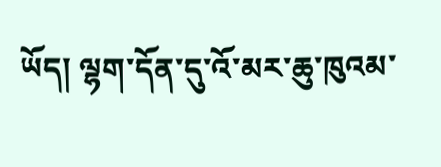ཡོད། ལྷག་དོན་དུ་འོ་མར་ཆུ་ཁུའམ་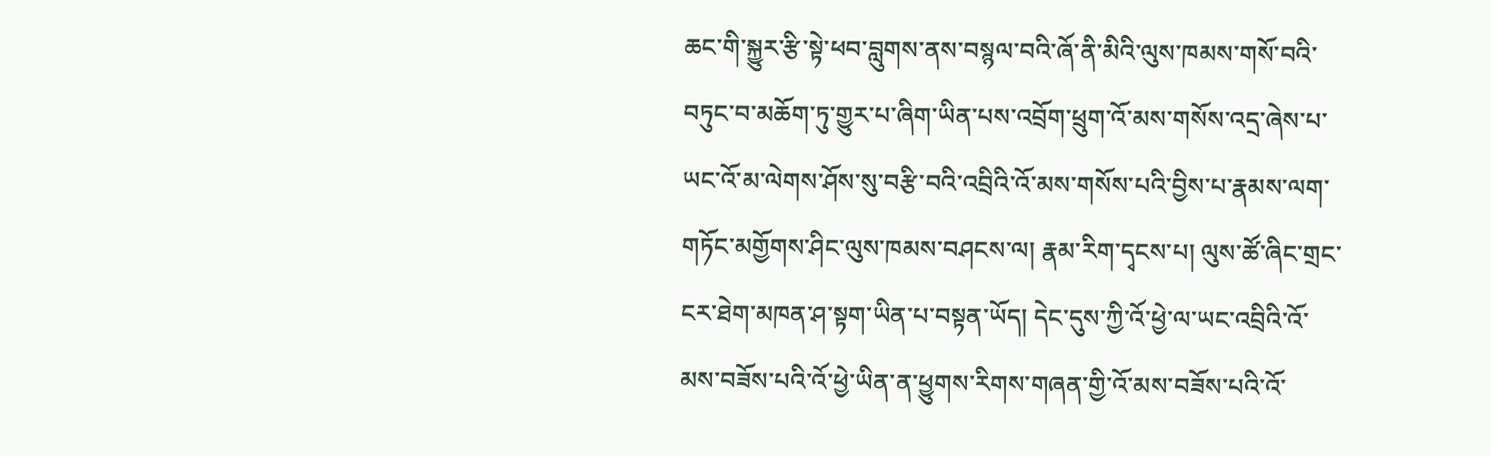ཆང་གི་སྐྱུར་རྩི་སྟེ་ཕབ་བླུགས་ནས་བསྙལ་བའི་ཞོ་ནི་མིའི་ལུས་ཁམས་གསོ་བའི་བཏུང་བ་མཆོག་ཏུ་གྱུར་པ་ཞིག་ཡིན་པས་འབྲོག་ཕྲུག་འོ་མས་གསོས་འདྲ་ཞེས་པ་ཡང་འོ་མ་ལེགས་ཤོས་སུ་བརྩི་བའི་འབྲིའི་འོ་མས་གསོས་པའི་བྱིས་པ་རྣམས་ལག་གཏོང་མགྱོགས་ཤིང་ལུས་ཁམས་བཤངས་ལ། རྣམ་རིག་དྭངས་པ། ལུས་ཚོ་ཞིང་གྲང་ངར་ཐེག་མཁན་ཤ་སྟག་ཡིན་པ་བསྟན་ཡོད། དེང་དུས་ཀྱི་འོ་ཕྱེ་ལ་ཡང་འབྲིའི་འོ་མས་བཟོས་པའི་འོ་ཕྱེ་ཡིན་ན་ཕྱུགས་རིགས་གཞན་གྱི་འོ་མས་བཟོས་པའི་འོ་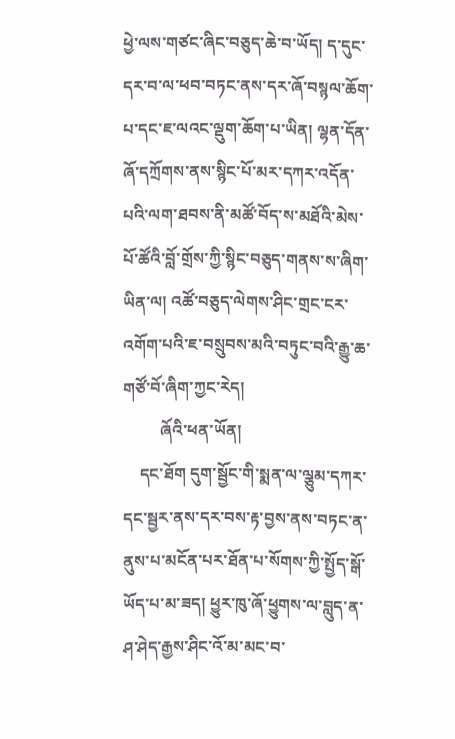ཕྱེ་ལས་གཙང་ཞིང་བཅུད་ཆེ་བ་ཡོད། ད་དུང་དར་བ་ལ་ཕབ་བཏང་ནས་དར་ཞོ་བསྙལ་ཆོག་པ་དང་ཇ་ལའང་ལྡུག་ཆོག་པ་ཡིན། ལྷན་དོན་ཞོ་དཀྲོགས་ནས་སྙིང་པོ་མར་དཀར་འདོན་པའི་ལག་ཐབས་ནི་མཚོ་བོད་ས་མཐོའི་མེས་པོ་ཚོའི་བློ་གྲོས་ཀྱི་སྙིང་བཅུད་གནས་ས་ཞིག་ཡིན་ལ། འཚོ་བཅུད་ལེགས་ཤིང་གྲང་ངར་འགོག་པའི་ཇ་བསྲུབས་མའི་བཏུང་བའི་རྒྱུ་ཆ་གཙོ་བོ་ཞིག་ཀྱང་རེད།
         ཞོའི་ཕན་ཡོན།
    དང་ཐོག དུག་སྦྱོང་གི་སྨན་ལ་ལྕུམ་དཀར་དང་སྦྱར་ནས་དར་བས་རྟ་བྱས་ནས་བཏང་ན་ནུས་པ་མངོན་པར་ཐོན་པ་སོགས་ཀྱི་སྤྱོད་སྒོ་ཡོད་པ་མ་ཟད། ཕྱུར་ཁུ་ཞོ་ཕྱུགས་ལ་བླུད་ན་ཤ་ཤེད་རྒྱས་ཤིང་འོ་མ་མང་བ་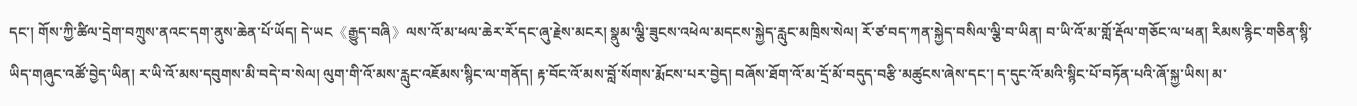དང་། གོས་ཀྱི་ཚིལ་དྲེག་བཀྲུས་ནའང་དག་ནུས་ཆེན་པོ་ཡོད། དེ་ཡང《རྒྱུད་བཞི》ལས་འོ་མ་ཕལ་ཆེར་རོ་དང་ཞུ་རྗེས་མངར། སྣུམ་ལྕི་ཟུངས་འཕེལ་མདངས་སྐྱེད་རླུང་མཁྲིས་སེལ། རོ་ཙ་བད་ཀན་སྐྱེད་བསིལ་ལྕི་བ་ཡིན། བ་ཡི་འོ་མ་གློ་རྡོལ་གཅོང་ལ་ཕན། རིམས་རྙིང་གཅིན་སྙི་ཡིད་གཞུང་འཚོ་བྱེད་ཡིན། ར་ཡི་འོ་མས་དབུགས་མི་བདེ་བ་སེལ། ལུག་གི་འོ་མས་རླུང་འཇོམས་སྙིང་ལ་གནོད། རྟ་བོང་འོ་མས་བློ་སོགས་རྨོངས་པར་བྱེད། བཞོས་ཐོག་འོ་མ་དྲོ་མོ་བདུད་བརྩི་མཚུངས་ཞེས་དང་། ད་དུང་འོ་མའི་སྙིང་པོ་བཏོན་པའི་ཞོ་སྐྱ་ཡིས། མ་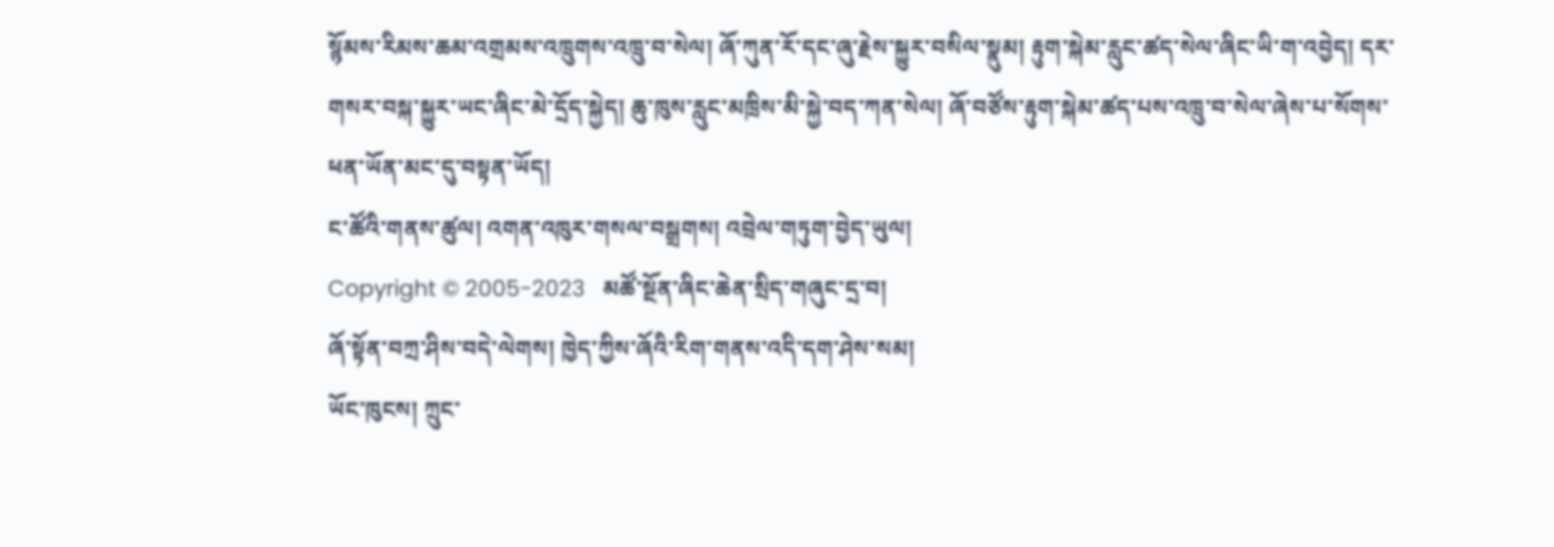སྙོམས་རིམས་ཆམ་འགྲམས་འཁྲུགས་འཁྲུ་བ་སེལ། ཞོ་ཀུན་རོ་དང་ཞུ་རྗེས་སྐྱུར་བསིལ་སྣུམ། རྟུག་སྐེམ་རླུང་ཚད་སེལ་ཞིང་ཡི་ག་འབྱེད། དར་གསར་བསྐ་སྐྱུར་ཡང་ཞིང་མེ་དྲོད་སྐྱེད། ཆུ་ཁུས་རླུང་མཁྲིས་མི་སྐྱེ་བད་ཀན་སེལ། ཞོ་བཙོས་རྟུག་སྐེམ་ཚད་པས་འཁྲུ་བ་སེལ་ཞེས་པ་སོགས་ཕན་ཡོན་མང་དུ་བསྟན་ཡོད།
ང་ཚོའི་གནས་ཚུལ། འགན་འཁུར་གསལ་བསྒྲགས། འབྲེལ་གཏུག་བྱེད་ཡུལ།
Copyright © 2005-2023   མཚོ་སྔོན་ཞིང་ཆེན་སྲིད་གཞུང་དྲ་བ།
ཞོ་སྟོན་བཀྲ་ཤིས་བདེ་ལེགས། ཁྱེད་ཀྱིས་ཞོའི་རིག་གནས་འདི་དག་ཤེས་སམ།
ཡོང་ཁུངས། ཀྲུང་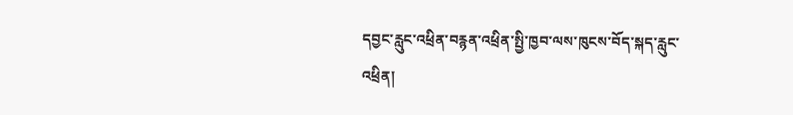དབྱང་རླུང་འཕྲིན་བརྙན་འཕྲིན་སྤྱི་ཁྱབ་ལས་ཁུངས་བོད་སྐད་རླུང་འཕྲིན།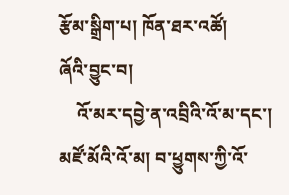རྩོམ་སྒྲིག་པ། ཁོན་ཐར་འཚོ།
ཞོའི་བྱུང་བ།
    འོ་མར་དབྱེ་ན་འབྲིའི་འོ་མ་དང་། མཛོ་མོའི་འོ་མ། བ་ཕྱུགས་ཀྱི་འོ་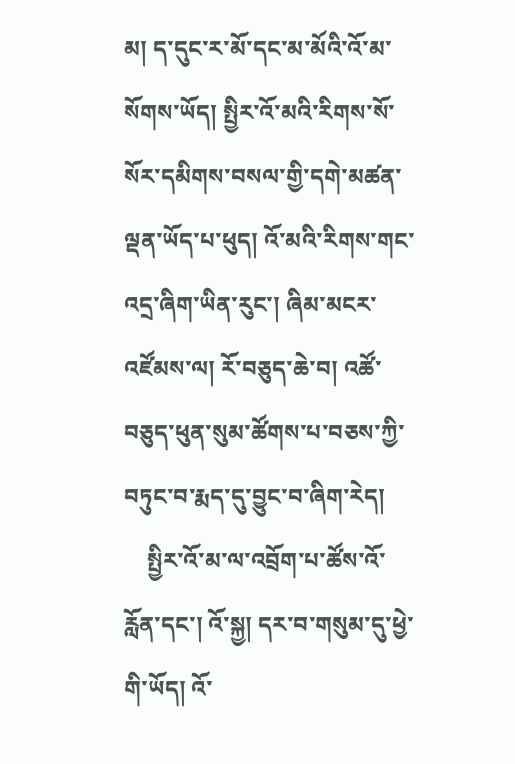མ། ད་དུང་ར་མོ་དང་མ་མོའི་འོ་མ་སོགས་ཡོད། སྤྱིར་འོ་མའི་རིགས་སོ་སོར་དམིགས་བསལ་གྱི་དགེ་མཚན་ལྡན་ཡོད་པ་ཕུད། འོ་མའི་རིགས་གང་འདྲ་ཞིག་ཡིན་རུང་། ཞིམ་མངར་འཛོམས་ལ། རོ་བཅུད་ཆེ་བ། འཚོ་བཅུད་ཕུན་སུམ་ཚོགས་པ་བཅས་ཀྱི་བཏུང་བ་རྨད་དུ་བྱུང་བ་ཞིག་རེད།
    སྤྱིར་འོ་མ་ལ་འབྲོག་པ་ཚོས་འོ་རློན་དང་། འོ་སྐྱ། དར་བ་གསུམ་དུ་ཕྱེ་གི་ཡོད། འོ་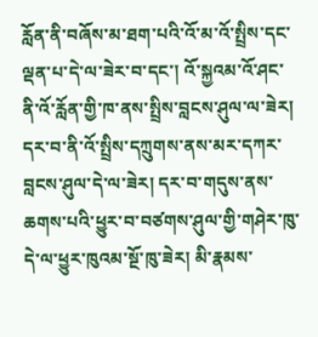རློན་ནི་བཞོས་མ་ཐག་པའི་འོ་མ་འོ་སྤྲིས་དང་ལྡན་པ་དེ་ལ་ཟེར་བ་དང་། འོ་སྐྱའམ་འོ་ཤང་ནི་འོ་རློན་གྱི་ཁ་ནས་སྤྲིས་བླངས་ཤུལ་ལ་ཟེར། དར་བ་ནི་འོ་སྤྲིས་དཀྲུགས་ནས་མར་དཀར་བླངས་ཤུལ་དེ་ལ་ཟེར། དར་བ་གདུས་ནས་ཆགས་པའི་ཕྱུར་བ་བཙགས་ཤུལ་གྱི་གཤེར་ཁུ་དེ་ལ་ཕྱུར་ཁུའམ་སྔོ་ཁུ་ཟེར། མི་རྣམས་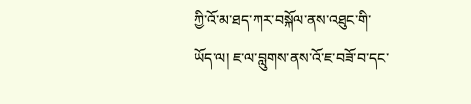ཀྱི་འོ་མ་ཐད་ཀར་བསྐོལ་ནས་འཐུང་གི་ཡོད་ལ། ཇ་ལ་བླུགས་ནས་འོ་ཇ་བཟོ་བ་དང་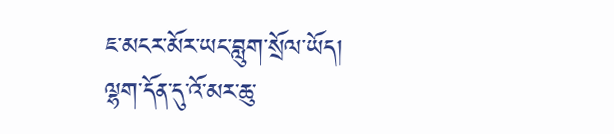ཇ་མངར་མོར་ཡང་བླུག་སྲོལ་ཡོད། ལྷག་དོན་དུ་འོ་མར་ཆུ་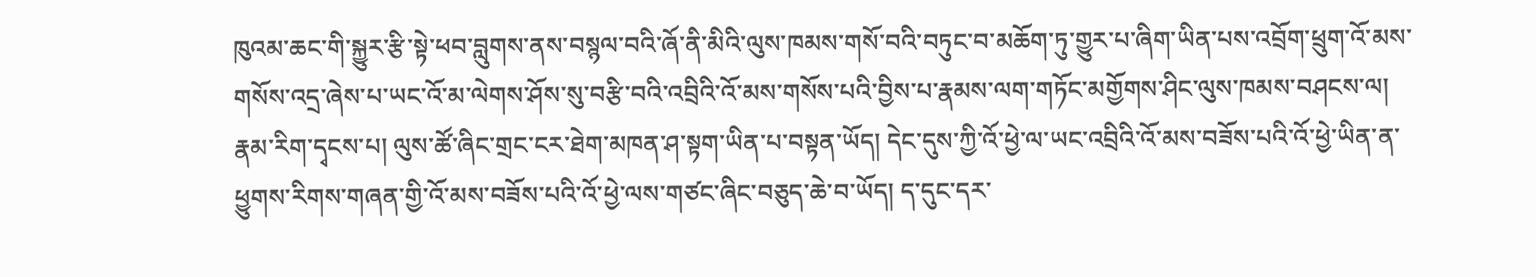ཁུའམ་ཆང་གི་སྐྱུར་རྩི་སྟེ་ཕབ་བླུགས་ནས་བསྙལ་བའི་ཞོ་ནི་མིའི་ལུས་ཁམས་གསོ་བའི་བཏུང་བ་མཆོག་ཏུ་གྱུར་པ་ཞིག་ཡིན་པས་འབྲོག་ཕྲུག་འོ་མས་གསོས་འདྲ་ཞེས་པ་ཡང་འོ་མ་ལེགས་ཤོས་སུ་བརྩི་བའི་འབྲིའི་འོ་མས་གསོས་པའི་བྱིས་པ་རྣམས་ལག་གཏོང་མགྱོགས་ཤིང་ལུས་ཁམས་བཤངས་ལ། རྣམ་རིག་དྭངས་པ། ལུས་ཚོ་ཞིང་གྲང་ངར་ཐེག་མཁན་ཤ་སྟག་ཡིན་པ་བསྟན་ཡོད། དེང་དུས་ཀྱི་འོ་ཕྱེ་ལ་ཡང་འབྲིའི་འོ་མས་བཟོས་པའི་འོ་ཕྱེ་ཡིན་ན་ཕྱུགས་རིགས་གཞན་གྱི་འོ་མས་བཟོས་པའི་འོ་ཕྱེ་ལས་གཙང་ཞིང་བཅུད་ཆེ་བ་ཡོད། ད་དུང་དར་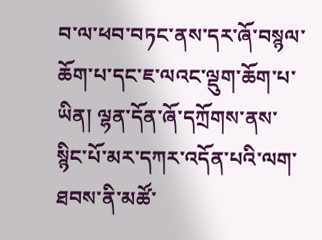བ་ལ་ཕབ་བཏང་ནས་དར་ཞོ་བསྙལ་ཆོག་པ་དང་ཇ་ལའང་ལྡུག་ཆོག་པ་ཡིན། ལྷན་དོན་ཞོ་དཀྲོགས་ནས་སྙིང་པོ་མར་དཀར་འདོན་པའི་ལག་ཐབས་ནི་མཚོ་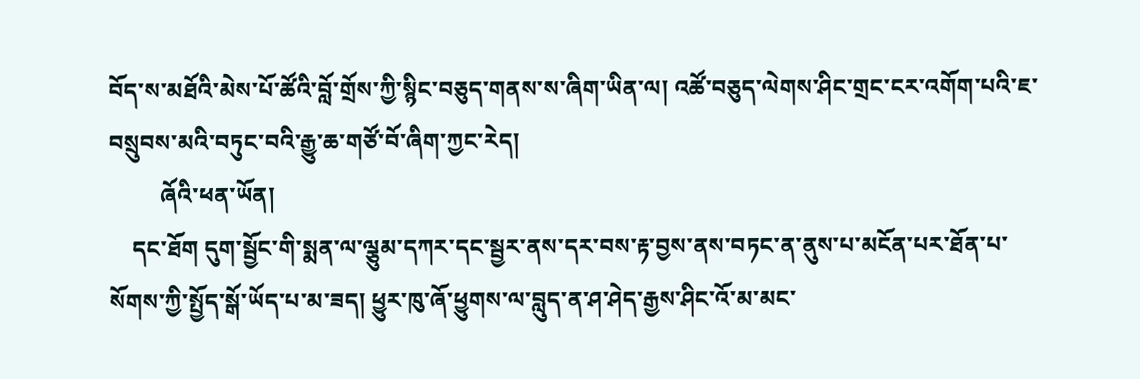བོད་ས་མཐོའི་མེས་པོ་ཚོའི་བློ་གྲོས་ཀྱི་སྙིང་བཅུད་གནས་ས་ཞིག་ཡིན་ལ། འཚོ་བཅུད་ལེགས་ཤིང་གྲང་ངར་འགོག་པའི་ཇ་བསྲུབས་མའི་བཏུང་བའི་རྒྱུ་ཆ་གཙོ་བོ་ཞིག་ཀྱང་རེད།
         ཞོའི་ཕན་ཡོན།
    དང་ཐོག དུག་སྦྱོང་གི་སྨན་ལ་ལྕུམ་དཀར་དང་སྦྱར་ནས་དར་བས་རྟ་བྱས་ནས་བཏང་ན་ནུས་པ་མངོན་པར་ཐོན་པ་སོགས་ཀྱི་སྤྱོད་སྒོ་ཡོད་པ་མ་ཟད། ཕྱུར་ཁུ་ཞོ་ཕྱུགས་ལ་བླུད་ན་ཤ་ཤེད་རྒྱས་ཤིང་འོ་མ་མང་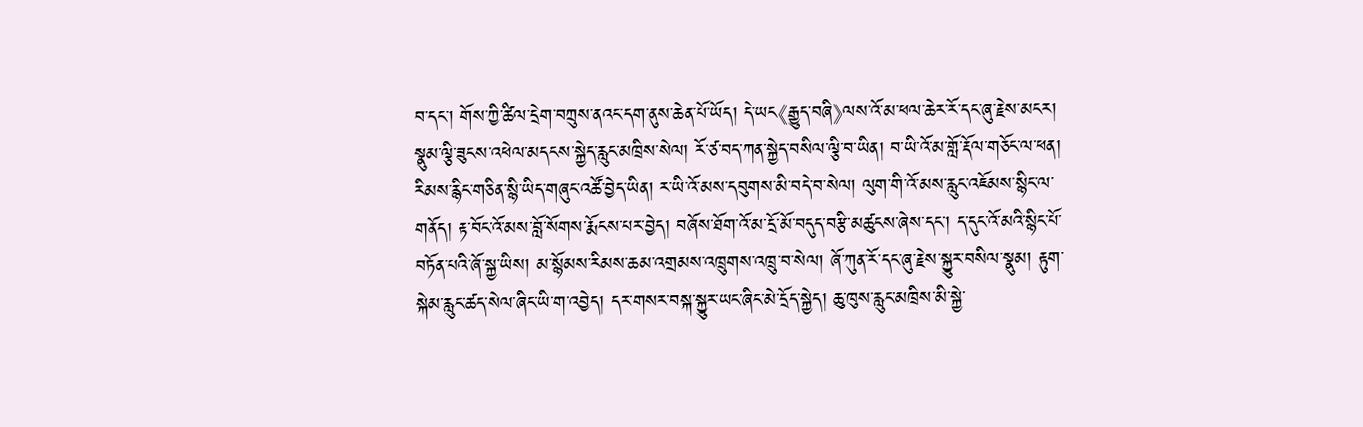བ་དང་། གོས་ཀྱི་ཚིལ་དྲེག་བཀྲུས་ནའང་དག་ནུས་ཆེན་པོ་ཡོད། དེ་ཡང《རྒྱུད་བཞི》ལས་འོ་མ་ཕལ་ཆེར་རོ་དང་ཞུ་རྗེས་མངར། སྣུམ་ལྕི་ཟུངས་འཕེལ་མདངས་སྐྱེད་རླུང་མཁྲིས་སེལ། རོ་ཙ་བད་ཀན་སྐྱེད་བསིལ་ལྕི་བ་ཡིན། བ་ཡི་འོ་མ་གློ་རྡོལ་གཅོང་ལ་ཕན། རིམས་རྙིང་གཅིན་སྙི་ཡིད་གཞུང་འཚོ་བྱེད་ཡིན། ར་ཡི་འོ་མས་དབུགས་མི་བདེ་བ་སེལ། ལུག་གི་འོ་མས་རླུང་འཇོམས་སྙིང་ལ་གནོད། རྟ་བོང་འོ་མས་བློ་སོགས་རྨོངས་པར་བྱེད། བཞོས་ཐོག་འོ་མ་དྲོ་མོ་བདུད་བརྩི་མཚུངས་ཞེས་དང་། ད་དུང་འོ་མའི་སྙིང་པོ་བཏོན་པའི་ཞོ་སྐྱ་ཡིས། མ་སྙོམས་རིམས་ཆམ་འགྲམས་འཁྲུགས་འཁྲུ་བ་སེལ། ཞོ་ཀུན་རོ་དང་ཞུ་རྗེས་སྐྱུར་བསིལ་སྣུམ། རྟུག་སྐེམ་རླུང་ཚད་སེལ་ཞིང་ཡི་ག་འབྱེད། དར་གསར་བསྐ་སྐྱུར་ཡང་ཞིང་མེ་དྲོད་སྐྱེད། ཆུ་ཁུས་རླུང་མཁྲིས་མི་སྐྱེ་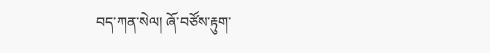བད་ཀན་སེལ། ཞོ་བཙོས་རྟུག་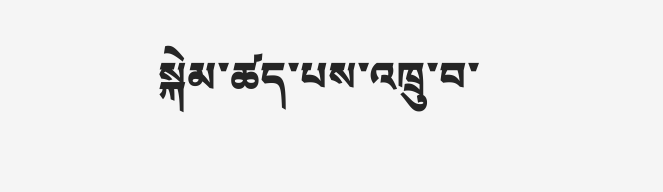སྐེམ་ཚད་པས་འཁྲུ་བ་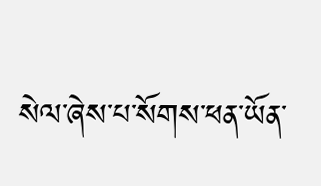སེལ་ཞེས་པ་སོགས་ཕན་ཡོན་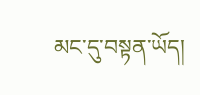མང་དུ་བསྟན་ཡོད།